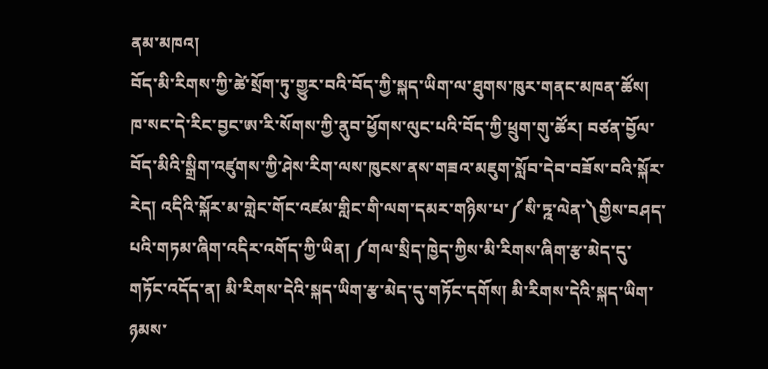ནམ་མཁའ།
བོད་མི་རིགས་ཀྱི་ཚེ་སྲོག་ཏུ་གྱུར་བའི་བོད་ཀྱི་སྐད་ཡིག་ལ་ཐུགས་ཁུར་གནང་མཁན་ཚོས། ཁ་སང་དེ་རིང་བྱང་ཨ་རི་སོགས་ཀྱི་ནུབ་ཕྱོགས་ལུང་པའི་བོད་ཀྱི་ཕྲུག་གུ་ཚོར། བཙན་བྱོལ་བོད་མིའི་སྒྲིག་འཛུགས་ཀྱི་ཤེས་རིག་ལས་ཁུངས་ནས་གཟའ་མཇུག་སློབ་དེབ་བཟོས་བའི་སྐོར་རེད། འདིའི་སྐོར་མ་གླེང་གོང་འཛམ་གླིང་གི་ལག་དམར་གཉིས་པ་༼སི་ཏྰ་ལེན་༽གྱིས་བཤད་པའི་གཏམ་ཞིག་འདིར་འགོད་ཀྱི་ཡིན། ༼གལ་སྲིད་ཁྱེད་ཀྱིས་མི་རིགས་ཞིག་རྩ་མེད་དུ་གཏོང་འདོད་ན། མི་རིགས་དེའི་སྐད་ཡིག་རྩ་མེད་དུ་གཏོང་དགོས། མི་རིགས་དེའི་སྐད་ཡིག་ཉམས་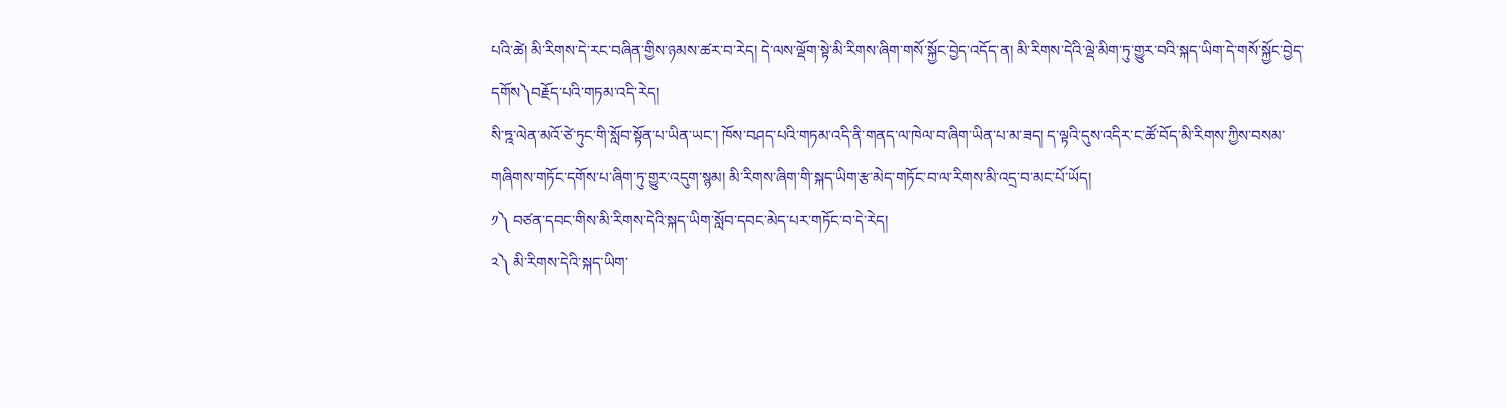པའི་ཚེ། མི་རིགས་དེ་རང་བཞིན་གྱིས་ཉམས་ཚར་བ་རེད། དེ་ལས་ལྡོག་སྟེ་མི་རིགས་ཞིག་གསོ་སྐྱོང་བྱེད་འདོད་ན། མི་རིགས་དེའི་ལྡེ་མིག་ཏུ་གྱུར་བའི་སྐད་ཡིག་དེ་གསོ་སྐྱོང་བྱེད་དགོས༽བརྗོད་པའི་གཏམ་འདི་རེད།
སི་ཏྰ་ལེན་མའོ་ཙེ་ཏུང་གི་སློབ་སྟོན་པ་ཡིན་ཡང་། ཁོས་བཤད་པའི་གཏམ་འདི་ནི་གནད་ལ་ཁེལ་བ་ཞིག་ཡིན་པ་མ་ཟད། ད་ལྟའི་དུས་འདིར་ང་ཚོ་བོད་མི་རིགས་ཀྱིས་བསམ་གཞིགས་གཏོང་དགོས་པ་ཞིག་ཏུ་གྱུར་འདུག་སྙམ། མི་རིགས་ཞིག་གི་སྐད་ཡིག་རྩ་མེད་གཏོང་བ་ལ་རིགས་མི་འདྲ་བ་མང་པོ་ཡོད།
༡༽ བཙན་དབང་གིས་མི་རིགས་དེའི་སྐད་ཡིག་སློབ་དབང་མེད་པར་གཏོང་བ་དེ་རེད།
༢༽ མི་རིགས་དེའི་སྐད་ཡིག་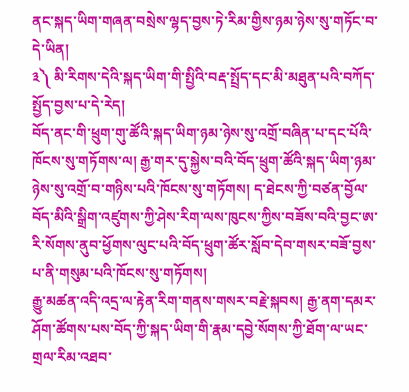ནང་སྐད་ཡིག་གཞན་བསྲེས་ལྷད་བྱས་ཏེ་རིམ་གྱིས་ཉམ་ཉེས་སུ་གཏོང་བ་དེ་ཡིན།
༣༽ མི་རིགས་དེའི་སྐད་ཡིག་གི་སྤྱིའི་བརྡ་སྤྲོད་དང་མི་མཐུན་པའི་བཀོད་སྤྱོད་བྱས་པ་དེ་རེད།
བོད་ནང་གི་ཕྲུག་གུ་ཚོའི་སྐད་ཡིག་ཉམ་ཉེས་སུ་འགྲོ་བཞིན་པ་དང་པོའི་ཁོངས་སུ་གཏོགས་ལ། རྒྱ་གར་དུ་སྐྱེས་བའི་བོད་ཕྲུག་ཚོའི་སྐད་ཡིག་ཉམ་ཉེས་སུ་འགྲོ་བ་གཉིས་པའི་ཁོངས་སུ་གཏོགས། ད་ཐེངས་ཀྱི་བཙན་བྱོལ་བོད་མིའི་སྒྲིག་འཛུགས་ཀྱི་ཤེས་རིག་ལས་ཁུངས་ཀྱིས་བཟོས་བའི་བྱང་ཨ་རི་སོགས་ནུབ་ཕྱོགས་ལུང་པའི་བོད་ཕྲུག་ཚོར་སློབ་དེབ་གསར་བཟོ་བྱས་པ་ནི་གསུམ་པའི་ཁོངས་སུ་གཏོགས།
རྒྱུ་མཚན་འདི་འདྲ་ལ་རྟེན་རིག་གནས་གསར་བརྗེ་སྐབས། རྒྱ་ནག་དམར་ཤོག་ཚོགས་པས་བོད་ཀྱི་སྐད་ཡིག་གི་རྣམ་དབྱེ་སོགས་ཀྱི་ཐོག་ལ་ཡང་གྲལ་རིམ་འཐབ་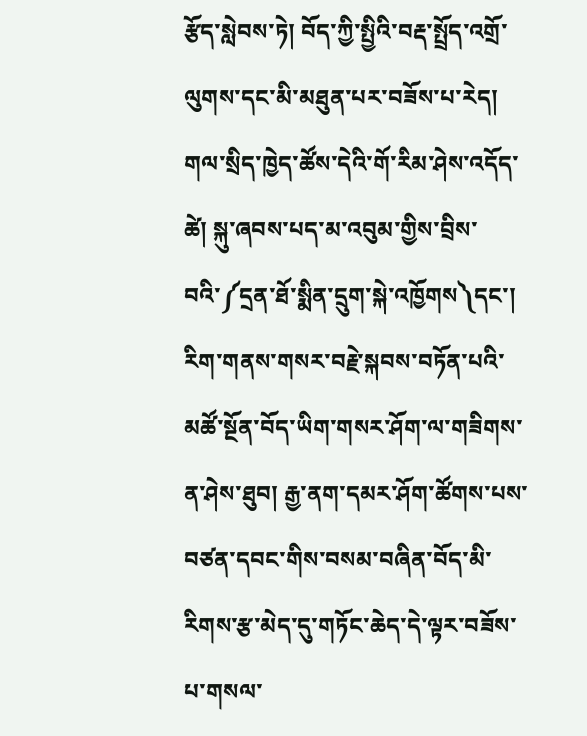རྩོད་སླེབས་ཏེ། བོད་ཀྱི་སྤྱིའི་བརྡ་སྤྲོད་འགྲོ་ལུགས་དང་མི་མཐུན་པར་བཟོས་པ་རེད། གལ་སྲིད་ཁྱེད་ཚོས་དེའི་གོ་རིམ་ཤེས་འདོད་ཚེ། སྐུ་ཞབས་པད་མ་འབུམ་གྱིས་བྲིས་བའི་༼དྲན་ཐོ་སྨིན་དྲུག་སྐེ་འཁྱོགས༽དང་། རིག་གནས་གསར་བརྗེ་སྐབས་བཏོན་པའི་མཚོ་སྔོན་བོད་ཡིག་གསར་ཤོག་ལ་གཟིགས་ན་ཤེས་ཐུབ། རྒྱ་ནག་དམར་ཤོག་ཚོགས་པས་བཙན་དབང་གིས་བསམ་བཞིན་བོད་མི་རིགས་རྩ་མེད་དུ་གཏོང་ཆེད་དེ་ལྟར་བཟོས་པ་གསལ་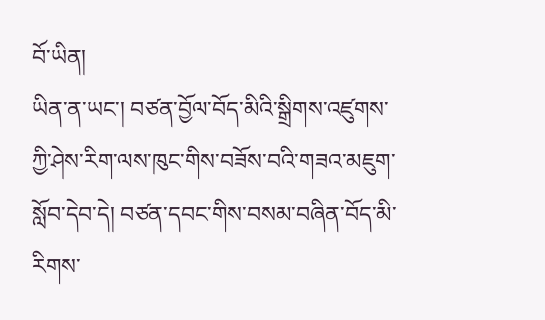བོ་ཡིན།
ཡིན་ན་ཡང་། བཙན་བྱོལ་བོད་མིའི་སྒྲིགས་འཛུགས་ཀྱི་ཤེས་རིག་ལས་ཁུང་གིས་བཟོས་བའི་གཟའ་མཇུག་སློབ་དེབ་དེ། བཙན་དབང་གིས་བསམ་བཞིན་བོད་མི་རིགས་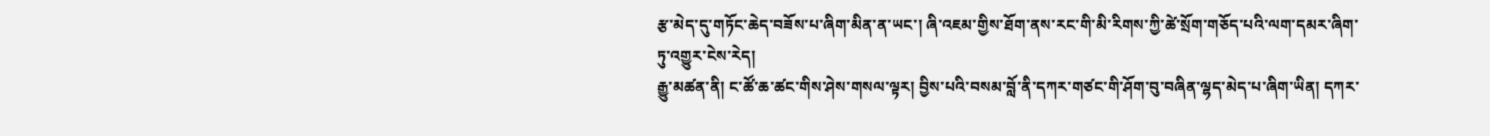རྩ་མེད་དུ་གཏོང་ཆེད་བཟོས་པ་ཞིག་མིན་ན་ཡང་། ཞི་འཇམ་གྱིས་ཐོག་ནས་རང་གི་མི་རིགས་ཀྱི་ཚེ་སྲོག་གཅོད་པའི་ལག་དམར་ཞིག་ཏུ་འགྱུར་ངེས་རེད།
རྒྱུ་མཚན་ནི། ང་ཚོ་ཆ་ཚང་གིས་ཤེས་གསལ་ལྟར། བྱིས་པའི་བསམ་བློ་ནི་དཀར་གཙང་གི་ཤོག་བུ་བཞིན་ལྷད་མེད་པ་ཞིག་ཡིན། དཀར་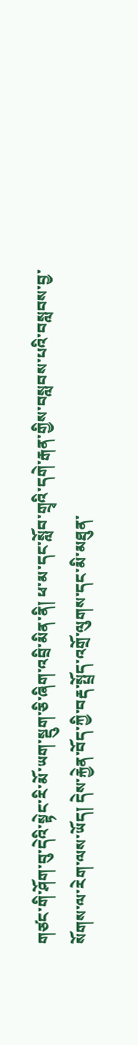གཙང་གི་ཤོག་བུ་དེའི་སྟེང་རི་མོ་ཡག་སྡུག་ཅི་ཞིག་འབྲི་མིན་ནི། ཕ་མ་དང་སློབ་གྲྭའི་དགེ་རྒན་གྱིས་བསླབས་པའི་བསླབས་བྱ་སོགས་ལ་རེག་ལས་ཡོད། དེས་རྐྱེན་བོད་ཀྱི་བརྡ་སྤྲོད་འགྲོ་ལུགས་དང་མི་མཐུན་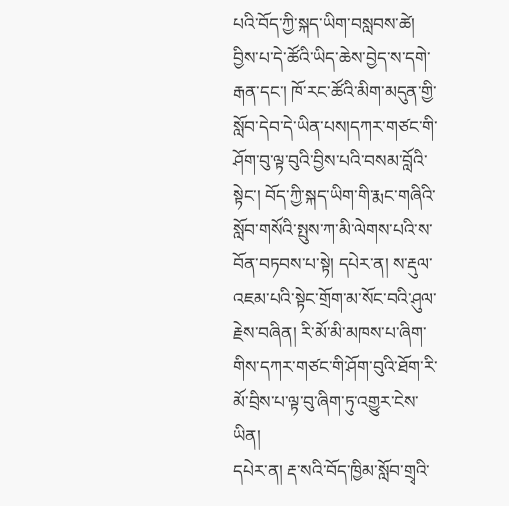པའི་བོད་ཀྱི་སྐད་ཡིག་བསླབས་ཚེ། བྱིས་པ་དེ་ཚོའི་ཡིད་ཆེས་བྱེད་ས་དགེ་རྒན་དང་། ཁོ་རང་ཚོའི་མིག་མདུན་གྱི་སློབ་དེབ་དེ་ཡིན་པས།དཀར་གཙང་གི་ཤོག་བུ་ལྟ་བུའི་བྱིས་པའི་བསམ་བློའི་སྟེང་། བོད་ཀྱི་སྐད་ཡིག་གི་རྨང་གཞིའི་སློབ་གསོའི་སྤུས་ཀ་མི་ལེགས་པའི་ས་བོན་བཏབས་པ་སྟེ། དཔེར་ན། ས་རྡུལ་འཇམ་པའི་སྟེང་གྲོག་མ་སོང་བའི་ཤུལ་རྗེས་བཞིན། རི་མོ་མི་མཁས་པ་ཞིག་གིས་དཀར་གཙང་གི་ཤོག་བུའི་ཐོག་རི་མོ་བྲིས་པ་ལྟ་བུ་ཞིག་ཏུ་འགྱུར་ངེས་ཡིན།
དཔེར་ན། རྡ་སའི་བོད་ཁྱིམ་སློབ་གྲྭའི་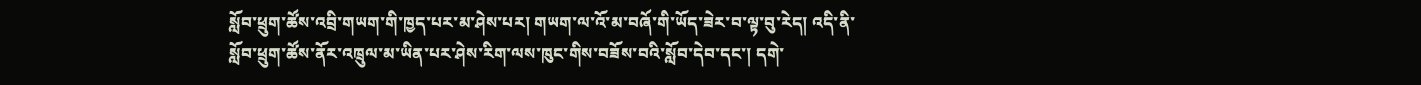སློབ་ཕྲུག་ཚོས་འབྲི་གཡག་གི་ཁྱད་པར་མ་ཤེས་པར། གཡག་ལ་འོ་མ་བཞོ་གི་ཡོད་ཟེར་བ་ལྟ་བུ་རེད། འདི་ནི་སློབ་ཕྲུག་ཚོས་ནོར་འཁྲུལ་མ་ཡིན་པར་ཤེས་རིག་ལས་ཁུང་གིས་བཟོས་བའི་སློབ་དེབ་དང་། དགེ་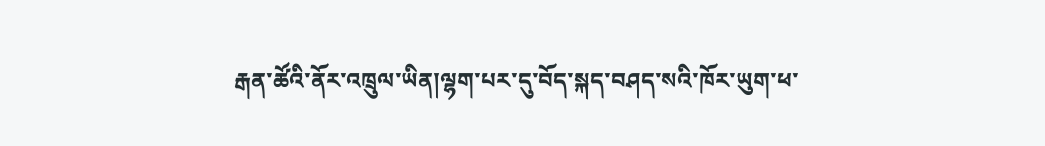རྒན་ཚོའི་ནོར་འཁྲུལ་ཡིན།ལྷག་པར་དུ་བོད་སྐད་བཤད་སའི་ཁོར་ཡུག་ཕ་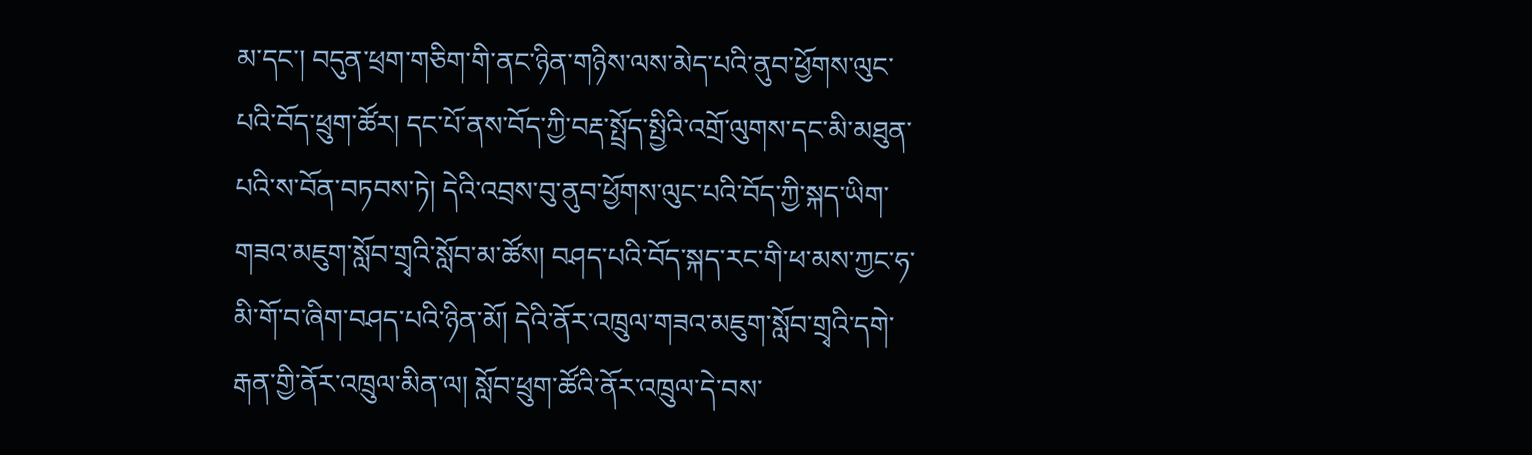མ་དང་། བདུན་ཕྲག་གཅིག་གི་ནང་ཉིན་གཉིས་ལས་མེད་པའི་ནུབ་ཕྱོགས་ལུང་པའི་བོད་ཕྲུག་ཚོར། དང་པོ་ནས་བོད་ཀྱི་བརྡ་སྤྲོད་སྤྱིའི་འགྲོ་ལུགས་དང་མི་མཐུན་པའི་ས་བོན་བཏབས་ཏེ། དེའི་འབྲས་བུ་ནུབ་ཕྱོགས་ལུང་པའི་བོད་ཀྱི་སྐད་ཡིག་གཟའ་མཇུག་སློབ་གྲྭའི་སློབ་མ་ཚོས། བཤད་པའི་བོད་སྐད་རང་གི་ཕ་མས་ཀྱང་ཧ་མི་གོ་བ་ཞིག་བཤད་པའི་ཉིན་མོ། དེའི་ནོར་འཁྲུལ་གཟའ་མཇུག་སློབ་གྲྭའི་དགེ་རྒན་གྱི་ནོར་འཁྲུལ་མིན་ལ། སློབ་ཕྲུག་ཚོའི་ནོར་འཁྲུལ་དེ་བས་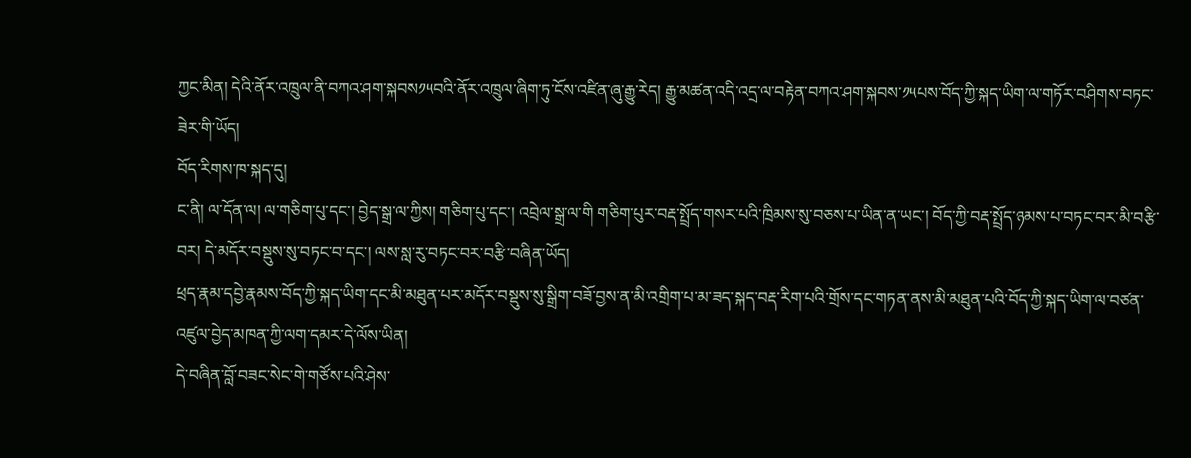ཀྱང་མིན། དེའི་ནོར་འཁྲུལ་ནི་བཀའ་ཤག་སྐབས༡༥བའི་ནོར་འཁྲུལ་ཞིག་ཏུ་ངོས་འཛིན་ཞུ་རྒྱུ་རེད། རྒྱུ་མཚན་འདི་འདྲ་ལ་བརྟེན་བཀའ་ཤག་སྐབས་༡༥པས་བོད་ཀྱི་སྐད་ཡིག་ལ་གཏོར་བཤིགས་བཏང་ཟེར་གི་ཡོད།
བོད་རིགས་ཁ་སྐད་དུ།
ང་ནི། ལ་དོན་ལ། ལ་གཅིག་པུ་དང་། བྱེད་སྒྲ་ལ་ཀྱིས། གཅིག་པུ་དང་། འབྲེལ་སྒྲ་ལ་གི གཅིག་པུར་བརྡ་སྤྲོད་གསར་པའི་ཁྲིམས་སུ་བཅས་པ་ཡིན་ན་ཡང་། བོད་ཀྱི་བརྡ་སྤྲོད་ཉམས་པ་བཏང་བར་མི་བརྩི་བར། དེ་མདོར་བསྡུས་སུ་བཏང་བ་དང་། ལས་སླ་རུ་བཏང་བར་བརྩི་བཞིན་ཡོད།
ཕྲད་རྣམ་དབྱེ་རྣམས་བོད་ཀྱི་སྐད་ཡིག་དང་མི་མཐུན་པར་མདོར་བསྡུས་སུ་སྒྲིག་བཟོ་བྱས་ན་མི་འགྲིག་པ་མ་ཟད་སྐད་བརྡ་རིག་པའི་གྲོས་དང་གཏན་ནས་མི་མཐུན་པའི་བོད་ཀྱི་སྐད་ཡིག་ལ་བཙན་འཛུལ་བྱེད་མཁན་ཀྱི་ལག་དམར་དེ་ལོས་ཡིན།
དེ་བཞིན་བློ་བཟང་སེང་གེ་གཙོས་པའི་ཤེས་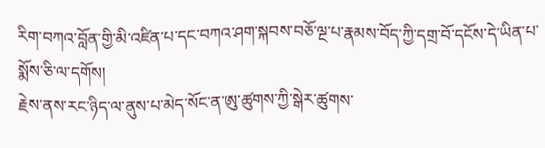རིག་བཀའ་བློན་གྱི་མི་འཛིན་པ་དང་བཀའ་ཤག་སྐབས་བཅོ་ལྔ་པ་རྣམས་བོད་ཀྱི་དགྲ་བོ་དངོས་དེ་ཡིན་པ་སྨོས་ཅི་ལ་དགོས།
རྗེས་ནས་རང་ཉིད་ལ་ནུས་པ་མེད་སོང་ན་ཨུ་ཚུགས་ཀྱི་སྒེར་ཚུགས་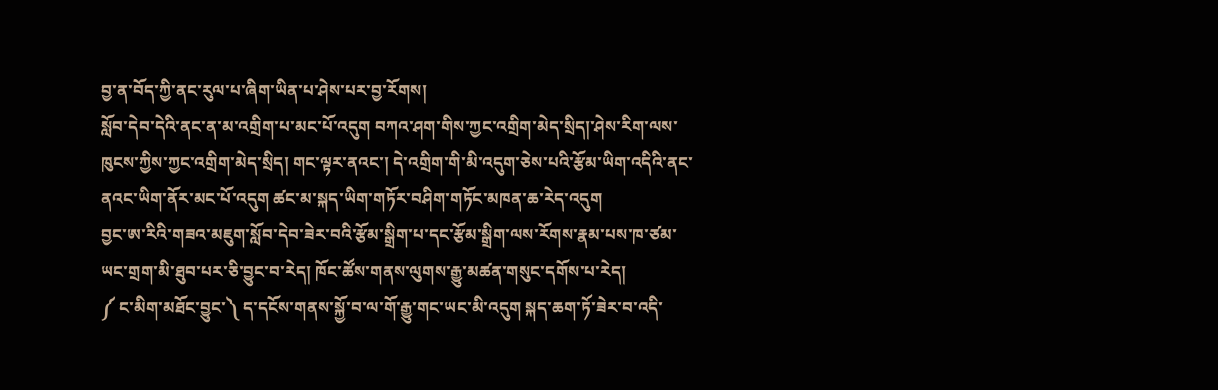བྱ་ན་བོད་ཀྱི་ནང་རུལ་པ་ཞིག་ཡིན་པ་ཤེས་པར་བྱ་རོགས།
སློབ་དེབ་དེའི་ནང་ན་མ་འགྲིག་པ་མང་པོ་འདུག བཀའ་ཤག་གིས་ཀྱང་འགྲིག་མེད་སྲིད།་ཤེས་རིག་ལས་ཁུངས་ཀྱིས་ཀྱང་འགྲིག་མེད་སྲིད། གང་ལྟར་ནའང་། དེ་འགྲིག་གི་མི་འདུག་ཅེས་པའི་རྩོམ་ཡིག་འདིའི་ནང་ནའང་ཡིག་ནོར་མང་པོ་འདུག ཚང་མ་སྐད་ཡིག་གཏོར་བཤིག་གཏོང་མཁན་ཆ་རེད་འདུག
བྱང་ཨ་རིའི་གཟའ་མཇུག་སློབ་དེབ་ཟེར་བའི་རྩོམ་སྒྲིག་པ་དང་རྩོམ་སྒྲིག་ལས་རོགས་རྣམ་པས་ཁ་ཙམ་ཡང་གྲག་མི་ཐུབ་པར་ཅི་བྱུང་བ་རེད། ཁོང་ཚོས་གནས་ལུགས་རྒྱུ་མཚན་གསུང་དགོས་པ་རེད།
༼ ང་མིག་མཐོང་བྱུང་༽ ད་དངོས་གནས་སྐྱོ་བ་ལ་གོ་རྒྱུ་གང་ཡང་མི་འདུག སྐད་ཆག་ཏོ་ཟེར་བ་འདི་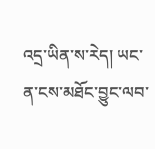འདྲ་ཡིན་ས་རེད། ཡང་ན་ངས་མཐོང་བྱུང་ལབ་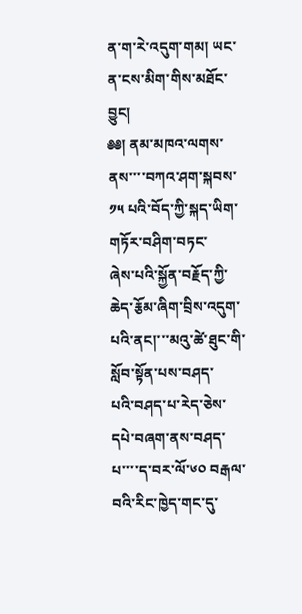ན་ག་རེ་འདུག་གམ། ཡང་ན་ངས་མིག་གིས་མཐོང་བྱུང།
༅༅། ནམ་མཁའ་ལགས་ནས་་་་བཀའ་ཤག་སྐབས་ ༡༥ པའི་བོད་ཀྱི་སྐད་ཡིག་གཏོར་བཤིག་བཏང་
ཞེས་པའི་སྐྱོན་བརྗོད་ཀྱི་ཆེད་རྕོམ་ཞིག་བྲིས་འདུག་པའི་ནང།་་་མའུ་ཚེ་ཐུང་གི་སློབ་སྟོན་པས་བཤད་
པའི་བཤད་པ་རེད་ཅེས་དཔེ་བཞག་ནས་བཤད་པ་་་་ད་བར་ལོ་༦༠ བརྒལ་བའི་རིང་ཁྱེད་གང་དུ་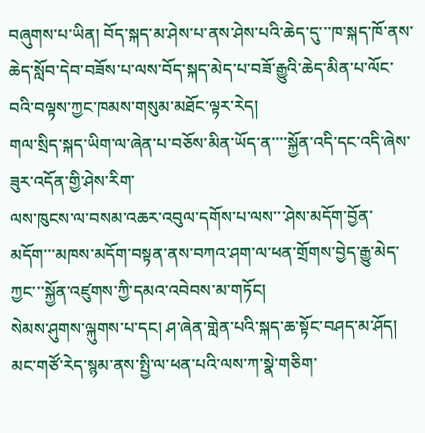བཞུགས་པ་ཡིན། བོད་སྐད་མ་ཤེས་པ་ནས་ཤེས་པའི་ཆེད་དུ་་་ཁ་སྐད་ཁོ་ནས་ཆེད་སློབ་དེབ་བཟོས་པ་ལས་བོད་སྐད་མེད་པ་བཟོ་རྒྱུའི་ཆེད་མིན་པ་ལོང་བའི་བལྟས་ཀྱང་ཁམས་གསུམ་མཐོང་ལྟར་རེད།
གལ་སྲིད་སྐད་ཡིག་ལ་ཞེན་པ་བཅོས་མིན་ཡོད་ན་་་་སྐྱོན་འདི་དང་འདི་ཞེས་ཟུར་འདོན་གྱི་ཤེས་རིག་
ལས་ཁུངས་ལ་བསམ་འཆར་འབུལ་དགོས་པ་ལས་་་ཤེས་མདོག་བྱོན་མདོག་་་མཁས་མདོག་བསྟན་ནས་བཀའ་ཤག་ལ་ཕན་གྲོགས་བྱེད་རྒྱུ་མེད་ཀྱང་་་སྐྱོན་འཛུགས་ཀྱི་དམའ་འབེབས་མ་གཏོང།
སེམས་ཤུགས་ལྐུགས་པ་དང། ཤ་ཞེན་གླེན་པའི་སྐད་ཆ་སྟོང་བཤད་མ་ཤོད།
མང་གཙོ་རེད་སྙམ་ནས་སྤྱི་ལ་ཕན་པའི་ལས་ཀ་སྣེ་གཅིག་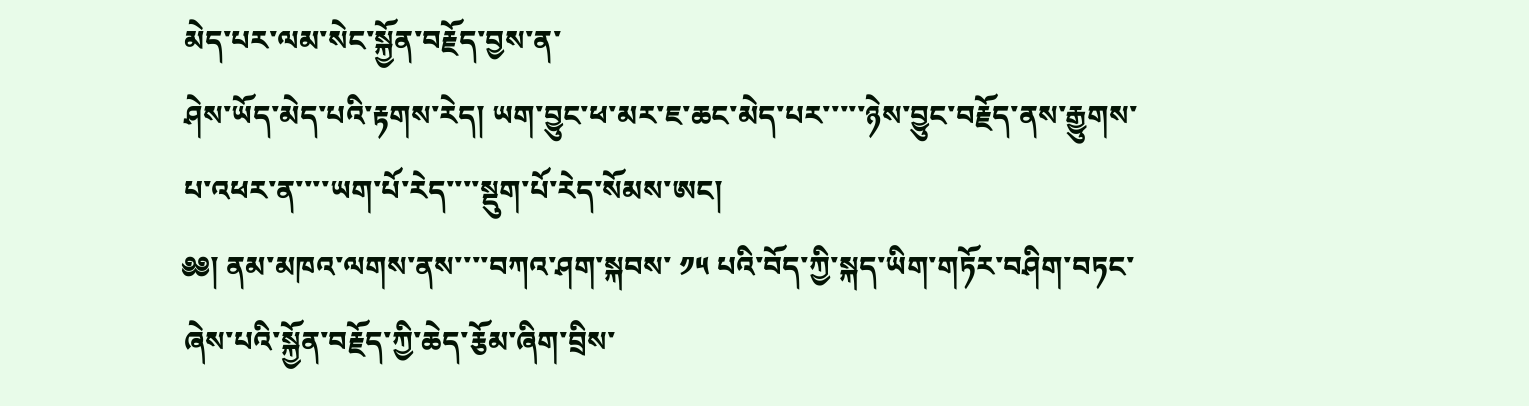མེད་པར་ལམ་སེང་སྐྱོན་བརྗོད་བྱས་ན་
ཤེས་ཡོད་མེད་པའི་རྟགས་རེད། ཡག་བྱུང་ཕ་མར་ཇ་ཆང་མེད་པར་་་་་ཉེས་བྱུང་བརྗོད་ནས་རྒྱུགས་
པ་འཕར་ན་་་་ཡག་པོ་རེད་་་་སྡུག་པོ་རེད་སོམས་ཨང།
༅༅། ནམ་མཁའ་ལགས་ནས་་་་བཀའ་ཤག་སྐབས་ ༡༥ པའི་བོད་ཀྱི་སྐད་ཡིག་གཏོར་བཤིག་བཏང་
ཞེས་པའི་སྐྱོན་བརྗོད་ཀྱི་ཆེད་རྕོམ་ཞིག་བྲིས་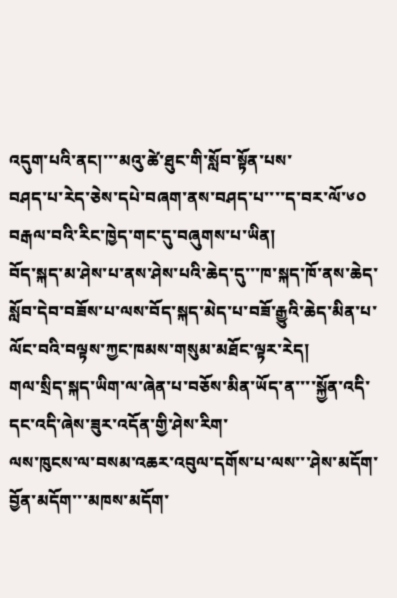འདུག་པའི་ནང།་་་མའུ་ཚེ་ཐུང་གི་སློབ་སྟོན་པས་
བཤད་པ་རེད་ཅེས་དཔེ་བཞག་ནས་བཤད་པ་་་་ད་བར་ལོ་༦༠ བརྒལ་བའི་རིང་ཁྱེད་གང་དུ་བཞུགས་པ་ཡིན།
བོད་སྐད་མ་ཤེས་པ་ནས་ཤེས་པའི་ཆེད་དུ་་་ཁ་སྐད་ཁོ་ནས་ཆེད་སློབ་དེབ་བཟོས་པ་ལས་བོད་སྐད་མེད་པ་བཟོ་རྒྱུའི་ཆེད་མིན་པ་ལོང་བའི་བལྟས་ཀྱང་ཁམས་གསུམ་མཐོང་ལྟར་རེད།
གལ་སྲིད་སྐད་ཡིག་ལ་ཞེན་པ་བཅོས་མིན་ཡོད་ན་་་་སྐྱོན་འདི་དང་འདི་ཞེས་ཟུར་འདོན་གྱི་ཤེས་རིག་
ལས་ཁུངས་ལ་བསམ་འཆར་འབུལ་དགོས་པ་ལས་་་ཤེས་མདོག་བྱོན་མདོག་་་མཁས་མདོག་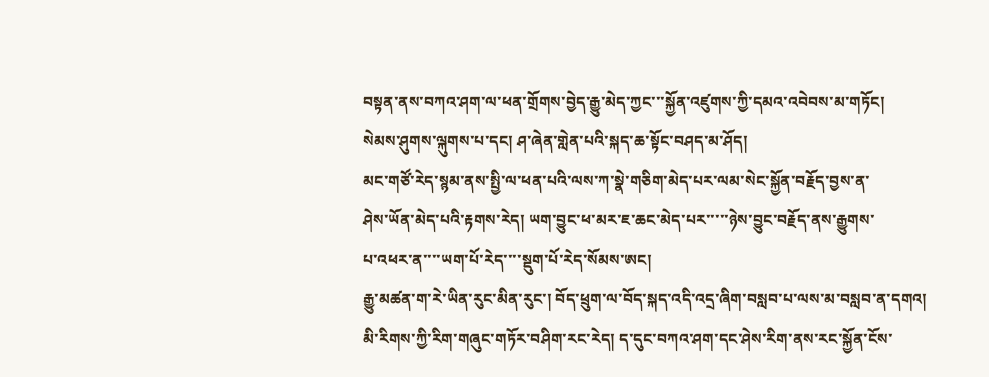བསྟན་ནས་བཀའ་ཤག་ལ་ཕན་གྲོགས་བྱེད་རྒྱུ་མེད་ཀྱང་་་སྐྱོན་འཛུགས་ཀྱི་དམའ་འབེབས་མ་གཏོང།
སེམས་ཤུགས་ལྐུགས་པ་དང། ཤ་ཞེན་གླེན་པའི་སྐད་ཆ་སྟོང་བཤད་མ་ཤོད།
མང་གཙོ་རེད་སྙམ་ནས་སྤྱི་ལ་ཕན་པའི་ལས་ཀ་སྣེ་གཅིག་མེད་པར་ལམ་སེང་སྐྱོན་བརྗོད་བྱས་ན་
ཤེས་ཡོན་མེད་པའི་རྟགས་རེད། ཡག་བྱུང་ཕ་མར་ཇ་ཆང་མེད་པར་་་་་ཉེས་བྱུང་བརྗོད་ནས་རྒྱུགས་
པ་འཕར་ན་་་་ཡག་པོ་རེད་་་་སྡུག་པོ་རེད་སོམས་ཨང།
རྒྱུ་མཚན་ག་རེ་ཡིན་རུང་མིན་རུང་། བོད་ཕྲུག་ལ་བོད་སྐད་འདི་འདྲ་ཞིག་བསླབ་པ་ལས་མ་བསླབ་ན་དགའ། མི་རིགས་ཀྱི་རིག་གཞུང་གཏོར་བཤིག་རང་རེད། ད་དུང་བཀའ་ཤག་དང་ཤེས་རིག་ནས་རང་སྐྱོན་ངོས་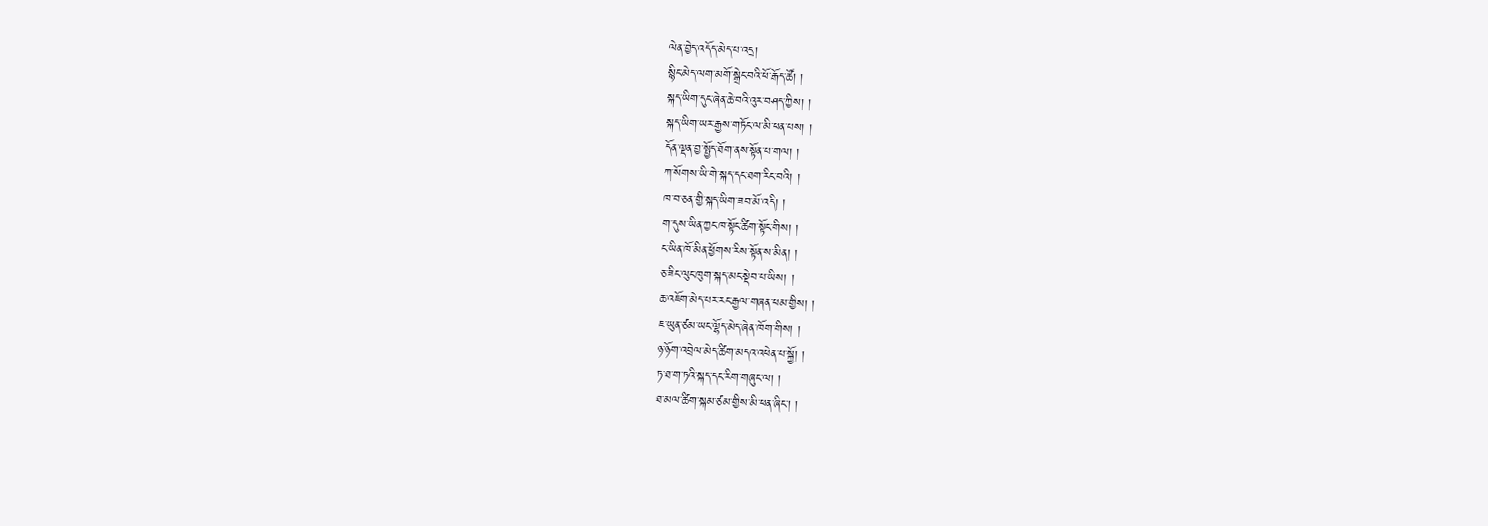ལེན་བྱེད་འདོད་མེད་པ་འདྲ།
སྙིང་མེད་ལག་མགོ་སྒྲེང་བའི་ཕོ་རྒོད་ཚོ། །
སྐད་ཡིག་དུང་ཞེན་ཆེ་བའི་འུར་བཤད་ཀྱིས། །
སྐད་ཡིག་ཡར་རྒྱས་གཏོང་ལ་མི་ཕན་པས། །
དོན་ལྡན་བྱ་སྤྱོད་ཐོག་ནས་སྟོན་པ་གལ། །
ཀ་སོགས་ཡི་གེ་སྐད་དང་ཐག་རིང་བའི། །
ཁ་བ་ཅན་གྱི་སྐད་ཡིག་ཟབ་མོ་འདི། །
ག་དུས་ཡིན་ཀྱང་ཁ་སྟོང་ཚིག་སྟོང་གིས། །
ང་ཡིན་ཁོ་མིན་ཕྱོགས་རིས་སྟོན་ས་མིན། །
ཅ་ཟིང་ལུང་ཁུག་སྐད་མང་སྡེབ་པ་ཡིས། །
ཆ་འཇོག་མེད་པར་རང་རྒྱལ་གཞན་ཕམ་གྱིས། །
ཇ་ཡུན་ཙམ་ཡང་ལྷོད་མེད་ཞེན་ཁོག་གིས། །
ཉ་ཉོག་འབྲེལ་མེད་ཚིག་མདའ་འཕེན་པ་སྐྱོ། །
ཏ་ཐ་ག་ཏའི་སྐད་དང་རིག་གཞུང་ལ། །
ཐ་མལ་ཚིག་སྐམ་ཙམ་གྱིས་མི་ཕན་ཞིང་། །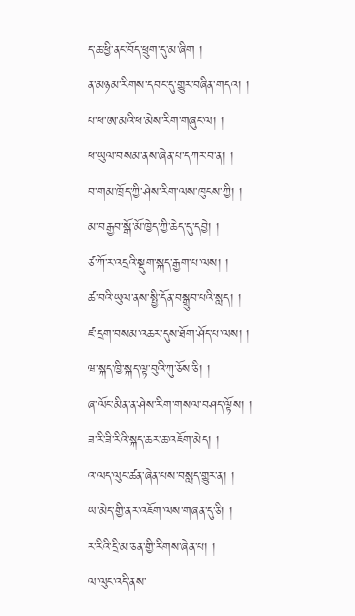ད་ཆ་ཕྱི་ནང་བོད་ཕྲུག་དུ་མ་ཞིག །
ན་མཉམ་རིགས་དབང་དུ་གྱུར་བཞིན་གདའ། །
པ་ཕ་ཨ་མའི་ཕ་མེས་རིག་གཞུང་ལ། །
ཕ་ཡུལ་བསམ་ནས་ཞེན་པ་དཀར་བ་ན། །
བ་གམ་ཁྲོད་ཀྱི་ཤེས་རིག་ལས་ཁུངས་ཀྱི། །
མ་བརྒྱབ་སྒོ་མོ་ཁྱེད་ཀྱི་ཆེད་དུ་དབྱེ། །
ཙ་ཀོ་ར་འདྲའི་སྡུག་སྐད་རྒྱག་པ་ལས། །
ཚ་བའི་ཡུལ་ནས་སྤྱི་དོན་བསྒྲུབ་པའི་སླད། །
ཛ་དྲག་བསམ་འཆར་དུས་ཐོག་ཤོད་པ་ལས། །
ཝ་སྐད་ཁྱི་སྐད་ལྟ་བུའི་ཀུ་ཅོས་ཅི། །
ཞ་ལོང་མིན་ན་ཤེས་རིག་གསལ་བཤད་ལྟོས། །
ཟ་རི་ཟི་རིའི་སྐད་ཆར་ཆ་འཇོག་མེད། །
འ་ལད་ལུང་ཚན་ཞེན་པས་བསླད་གྱུར་ན། །
ཡ་མེད་གྱི་ནར་འཇོག་ལས་གཞན་དུ་ཅི། །
ར་རིའི་དྲི་མ་ཅན་གྱི་རིགས་ཞེན་པ། །
ལ་ལུང་འདི་ནས་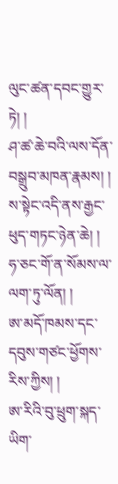ལུང་ཚན་དབང་གྱུར་ཏེ། །
ཤ་ཚ་ཆེ་བའི་ལས་དོན་བསྒྲུབ་མཁན་རྣམས། །
ས་སྟེང་འདི་ནས་རྒྱང་ཕུད་གཏང་ཉེན་ཆེ། །
ཧ་ཅང་གོ་ན་སོམས་ལ་ལག་ཏུ་ལོན། །
ཨ་མདོ་ཁམས་དང་དབུས་གཙང་ཕྱོགས་རིས་ཀྱིས། །
ཨ་རིའི་བུ་ཕྲུག་སྐད་ཡིག་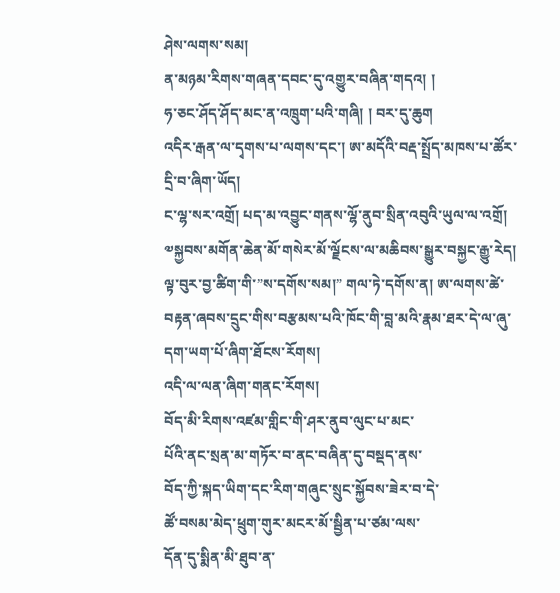ཤེས་ལགས་སམ།
ན་མཉམ་རིགས་གཞན་དབང་དུ་འགྱུར་བཞིན་གདའ། །
ཧ་ཅང་ཤོད་ཤོད་མང་ན་འཁྲུག་པའི་གཞི། ། བར་དུ་ཆུག
འདིར་རྒན་ལ་དྭགས་པ་ལགས་དང་། ཨ་མདོའི་བརྡ་སྤྲོད་མཁས་པ་ཚོར་དྲི་བ་ཞིག་ཡོད།
ང་ལྷ་སར་འགྲོ། པད་མ་འབྱུང་གནས་ལྷོ་ནུབ་སྲིན་འབུའི་ཡུལ་ལ་འགྲོ། ༧སྐྱབས་མགོན་ཆེན་མོ་གསེར་མོ་ལྗོངས་ལ་མཆིབས་སྒྱུར་བསྐྱང་རྒྱུ་རེད། ལྟ་བུར་བྱ་ཚིག་གི་”ས་དགོས་སམ།” གལ་ཏེ་དགོས་ན། ཨ་ལགས་ཚེ་བརྟན་ཞབས་དྲུང་གིས་བརྩམས་པའི་ཁོང་གི་བླ་མའི་རྣམ་ཐར་དེ་ལ་ཞུ་དག་ཡག་པོ་ཞིག་ཐོངས་རོགས།
འདི་ལ་ལན་ཞིག་གནང་རོགས།
བོད་མི་རིགས་འཛམ་གླིང་གི་ཤར་ནུབ་ལུང་པ་མང་
པོའི་ནང་སྲན་མ་གཏོར་བ་ནང་བཞིན་དུ་བསྡད་ནས་
བོད་ཀྱི་སྐད་ཡིག་དང་རིག་གཞུང་སྲུང་སྐྱོབས་ཟེར་བ་དེ་
ཚོ་བསམ་མེད་ཕྲུག་གུར་མངར་མོ་སྦྱིན་པ་ཙམ་ལས་
དོན་དུ་སྨིན་མི་ཐུབ་ན་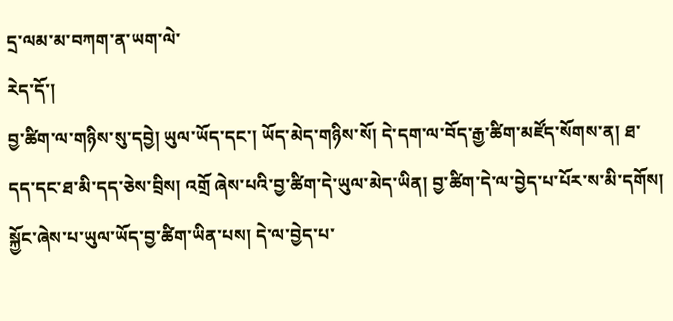དྲ་ལམ་མ་བཀག་ན་ཡག་ལེ་
རེད་དོ་།
བྱ་ཚིག་ལ་གཉིས་སུ་དབྱེ། ཡུལ་ཡོད་དང་། ཡོད་མེད་གཉིས་སོ། དེ་དག་ལ་བོད་རྒྱ་ཚིག་མཛོད་སོགས་ན། ཐ་དད་དང་ཐ་མི་དད་ཅེས་བྲིས། འགྲོ ཞེས་པའི་བྱ་ཚིག་དེ་ཡུལ་མེད་ཡིན། བྱ་ཚིག་དེ་ལ་བྱེད་པ་པོར་ས་མི་དགོས། སྐྱོང་ཞེས་པ་ཡུལ་ཡོད་བྱ་ཚིག་ཡིན་པས། དེ་ལ་བྱེད་པ་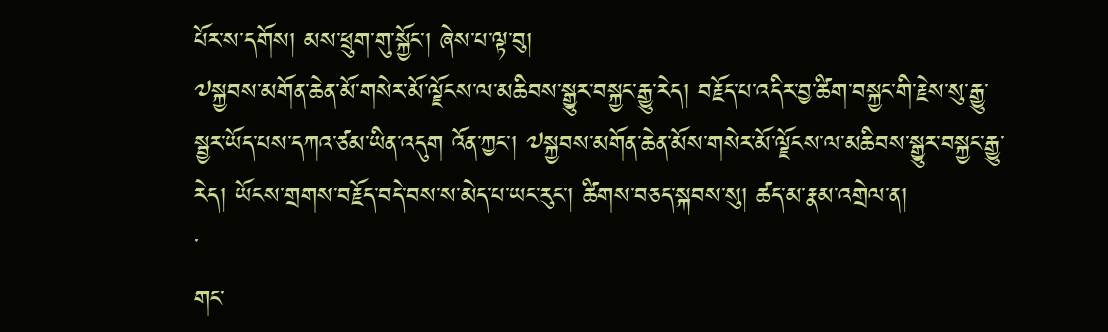པོར་ས་དགོས། མས་ཕྲུག་གུ་སྐྱོང་། ཞེས་པ་ལྟ་བུ།
༧སྐྱབས་མགོན་ཆེན་མོ་གསེར་མོ་ལྗོངས་ལ་མཆིབས་སྒྱུར་བསྐྱང་རྒྱུ་རེད། བརྗོད་པ་འདིར་བྱ་ཚིག་བསྐྱང་གི་རྗེས་སུ་རྒྱུ་སྦྱར་ཡོད་པས་དཀའ་ཙམ་ཡིན་འདུག འོན་ཀྱང་། ༧སྐྱབས་མགོན་ཆེན་མོས་གསེར་མོ་ལྗོངས་ལ་མཆིབས་སྒྱུར་བསྐྱང་རྒྱུ་རེད། ཡོངས་གྲགས་བརྗོད་བདེ་བས་ས་མེད་པ་ཡང་རུང་། ཚིགས་བཅད་སྐབས་སུ། ཚད་མ་རྣམ་འགྲེལ་ན།
་
གང་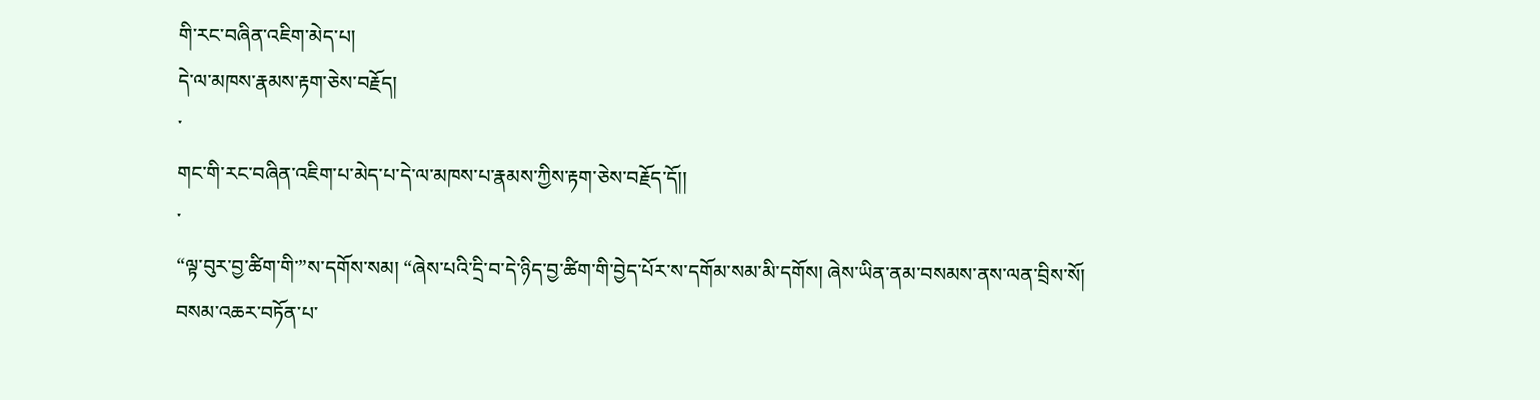གི་རང་བཞིན་འཇིག་མེད་པ།
དེ་ལ་མཁས་རྣམས་རྟག་ཅེས་བརྗོད།
་
གང་གི་རང་བཞིན་འཇིག་པ་མེད་པ་དེ་ལ་མཁས་པ་རྣམས་ཀྱིས་རྟག་ཅེས་བརྗོད་དོ།།
་
“ལྟ་བུར་བྱ་ཚིག་གི་”ས་དགོས་སམ། “ཞེས་པའི་དྲི་བ་དེ་ཉིད་བྱ་ཚིག་གི་བྱེད་པོར་ས་དགོམ་སམ་མི་དགོས། ཞེས་ཡིན་ནམ་བསམས་ནས་ལན་བྲིས་སོ།
བསམ་འཆར་བཏོན་པ་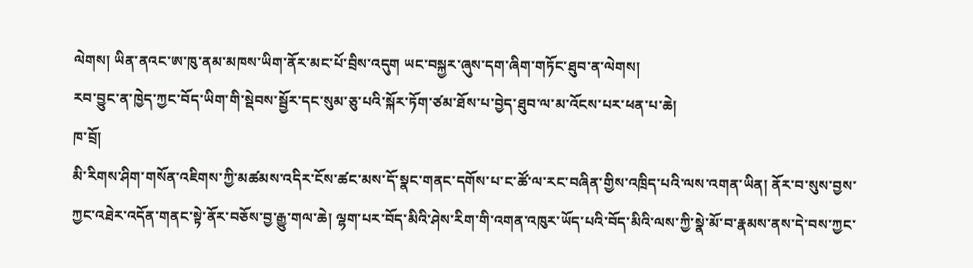ལེགས། ཡིན་ནའང་ཨ་ཁུ་ནམ་མཁས་ཡིག་ནོར་མང་པོ་བྲིས་འདུག ཡང་བསྐྱར་ཞུས་དག་ཞིག་གཏོང་ཐུབ་ན་ལེགས།
རབ་བྱུང་ན་ཁྱེད་ཀྱང་བོད་ཡིག་གི་སྡེབས་སྦྱོར་དང་སུམ་ཅུ་པའི་སྐོར་ཏོག་ཙམ་ཐོས་པ་བྱེད་ཐུབ་ལ་མ་འོངས་པར་ཕན་པ་ཆེ།
ཁ་བྲོ།
མི་རིགས་ཤིག་གསོན་འཇིགས་ཀྱི་མཚམས་འདིར་ངོས་ཚང་མས་དོ་སྣང་གནང་དགོས་པ་ང་ཚོ་ལ་རང་བཞིན་གྱིས་འཁྲིད་པའི་ལས་འགན་ཡིན། ནོར་བ་སུས་བྱས་ཀྱང་འཐེར་འདོན་གནང་སྟེ་ནོར་བཅོས་བྱ་རྒྱུ་གལ་ཆེ། ལྷག་པར་བོད་མིའི་ཤེས་རིག་གི་འགན་འཁུར་ཡོད་པའི་བོད་མིའི་ལས་ཀྱི་སྣེ་མོ་བ་རྣམས་ནས་དེ་བས་ཀྱང་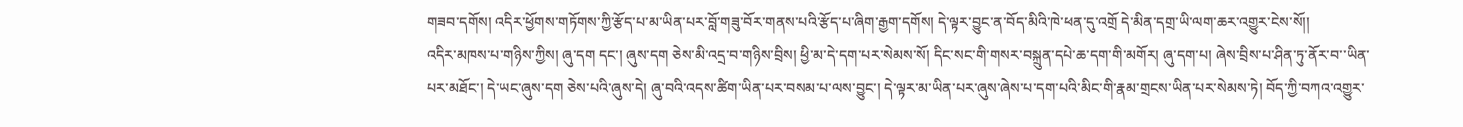གཟབ་དགོས། འདིར་ཕྱོགས་གཏོགས་ཀྱི་རྩོད་པ་མ་ཡིན་པར་བློ་གཟུ་བོར་གནས་པའི་རྩོད་པ་ཞིག་རྒྱག་དགོས། དེ་ལྟར་བྱུང་ན་བོད་མིའི་ཁེ་ཕན་དུ་འགྲོ དེ་མིན་དགྲ་ཡི་ལག་ཆར་འགྱུར་ངེས་སོ།།
འདིར་མཁས་པ་གཉིས་ཀྱིས། ཞུ་དག དང་། ཞུས་དག ཅེས་མི་འདྲ་བ་གཉིས་བྲིས། ཕྱི་མ་དེ་དག་པར་སེམས་སོ། དིང་སང་གི་གསར་བསྐྲུན་དཔེ་ཆ་དག་གི་མགོར། ཞུ་དག་པ། ཞེས་བྲིས་པ་ཤིན་ཏུ་ནོར་བ་་ཡིན་པར་མཐོང་། དེ་ཡང་ཞུས་དག ཅེས་པའི་ཞུས་དེ། ཞུ་བའི་འདས་ཚིག་ཡིན་པར་བསམ་པ་ལས་བྱུང་། དེ་ལྟར་མ་ཡིན་པར་ཞུས་ཞེས་པ་དག་པའི་མིང་གི་རྣམ་གྲངས་ཡིན་པར་སེམས་ཏེ། བོད་ཀྱི་བཀའ་འགྱུར་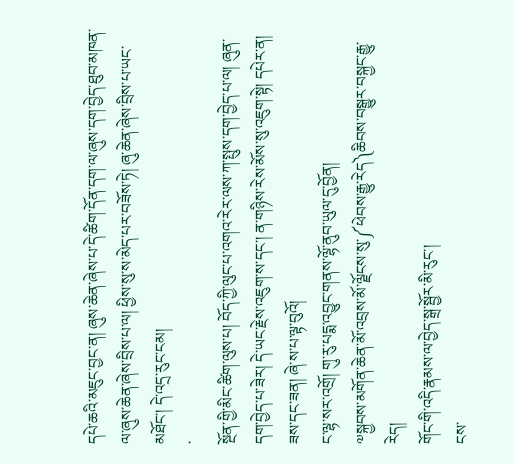དཔེ་ཆའི་མཇུང་བྱང་ན། ཞུས་ཆེན་ཞེས་པ་དེ་ཚིག་དོན་དག་ལ་ཞུས་དག་བྱེད་ཐུབ་མཁན་ལ་ཞུས་ཆེན་ཞེས་བྲིས་པ་ལ། ཕྱིས་སུ་ས་མེད་པར་བཟོས་ཏེ། ཞུ་ཆེན་ཞེས་བྲིས་པ་ཡང་མཐོང་། དེ་འདྲ་རུང་ངམ།
་
སྔོན་གྱི་མིང་ཚིག་ལུས་པ། བོད་ཀྱི་ལུང་པ་འགའ་རེར་ལས་ཀ་སྤུས་དག་བྱེད་པ་ལ། ཞུན་དག་བྱེད་པ་ཟེར། དེ་ཡང་རྗེས་འཇུག་ས་དང་། ན་གཉིས་རེས་མོས་སུ་འཇུག་སྟེ། དཔེར་ན། ཟས་དང་ཟན། ཞེ་ས་པ་ལྟ་བུའོ།
ང་ལྷ་སར་འགྲོ། གུ་རུ་པདྨ་འབྱུང་གནས་ལྷོ་ནུབ་ཡུལ་དུ་བྱོན།
༧སྐྱབས་མགོན་ཆེན་མོ་འབྲས་མོ་ལྗོངས་སུ་༼ཕེབས་རྒྱུ་རེད༽ཆིབས་བསྒྱུར་བསྐྱང་རྒྱུ་རེད།
གོང་གི་འདི་རྣམས་ལ་བྱེད་སྒྲ་སྦྱོར་མི་རུང་།
ངས་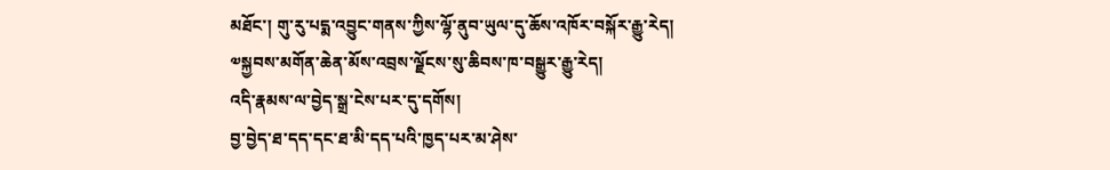མཐོང་། གུ་རུ་པདྨ་འབྱུང་གནས་ཀྱིས་ལྷོ་ནུབ་ཡུལ་དུ་ཆོས་འཁོར་བསྐོར་རྒྱུ་རེད།
༧སྐྱབས་མགོན་ཆེན་མོས་འབྲས་ལྗོངས་སུ་ཆིབས་ཁ་བསྒྱུར་རྒྱུ་རེད།
འདི་རྣམས་ལ་བྱེད་སྒྲ་ངེས་པར་དུ་དགོས།
བྱ་བྱེད་ཐ་དད་དང་ཐ་མི་དད་པའི་ཁྱད་པར་མ་ཤེས་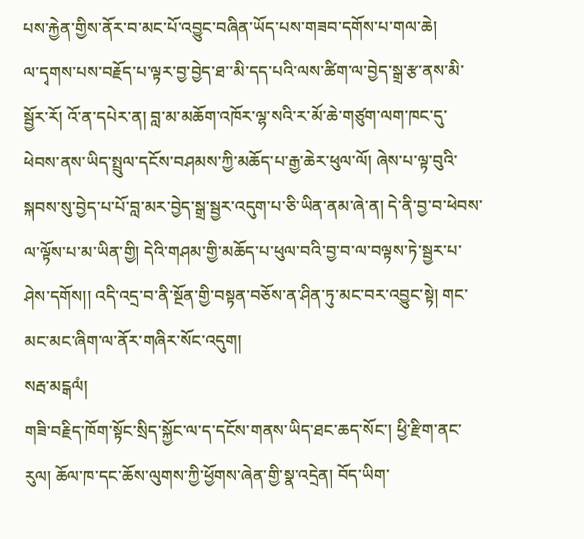པས་རྐྱེན་གྱིས་ནོར་བ་མང་པོ་འབྱུང་བཞིན་ཡོད་པས་གཟབ་དགོས་པ་གལ་ཆེ།
ལ་དྭགས་པས་བརྗོད་པ་ལྟར་བྱ་བྱེད་ཐ་་མི་དད་པའི་ལས་ཚིག་ལ་བྱེད་སྒྲ་རྩ་ནས་མི་སྦྱོར་རོ། འོ་ན་དཔེར་ན། བླ་མ་མཆོག་འཁོར་ལྷ་སའི་ར་མོ་ཆེ་གཙུག་ལག་ཁང་དུ་ཕེབས་ནས་ཡིད་སྤྲུལ་དངོས་བཤམས་ཀྱི་མཆོད་པ་རྒྱ་ཆེར་ཕུལ་ལོ། ཞེས་པ་ལྟ་བུའི་སྐབས་སུ་བྱེད་པ་པོ་བླ་མར་བྱེད་སྒྲ་སྦྱར་འདུག་པ་ཅི་ཡིན་ནམ་ཞེ་ན། དེ་ནི་བྱ་བ་ཕེབས་ལ་ལྟོས་པ་མ་ཡིན་གྱི། དེའི་གཤམ་གྱི་མཆོད་པ་ཕུལ་བའི་བྱ་བ་ལ་བལྟས་ཏེ་སྦྱར་པ་ཤེས་དགོས།། འདི་འདྲ་བ་ནི་སྔོན་གྱི་བསྟན་བཅོས་ན་ཤིན་ཏུ་མང་བར་འབྱུང་སྟེ། གང་མང་མང་ཞིག་ལ་ནོར་གཞིར་སོང་འདུག།
སརྦ་མངྒལཾ།
གཟི་བརྗིད་ཁོག་སྟོང་སྲིད་སྐྱོང་ལ་ད་དངོས་གནས་ཡིད་ཐང་ཆད་སོང་། ཕྱི་རྫིག་ནང་རུལ། ཆོལ་ཁ་དང་ཆོས་ལུགས་ཀྱི་ཕྱོགས་ཞེན་གྱི་སྣ་འདྲེན། བོད་ཡིག་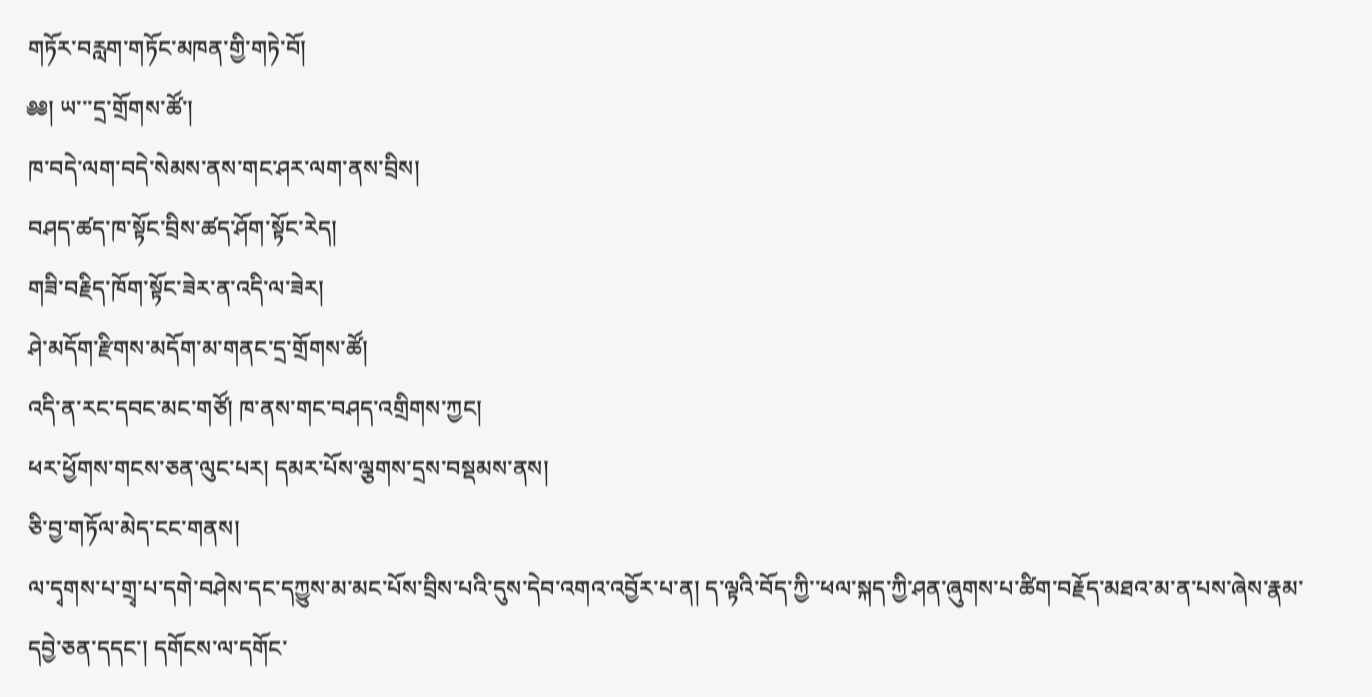གཏོར་བརླག་གཏོང་མཁན་གྱི་གཏེ་བོ།
༅༅། ཡ་་་དྲ་གྲོགས་ཚོ་།
ཁ་བདེ་ལག་བདེ་སེམས་ནས་གང་ཤར་ལག་ནས་བྲིས།
བཤད་ཚད་ཁ་སྟོང་བྲིས་ཚད་ཤོག་སྟོང་རེད།
གཟི་བརྗིད་ཁོག་སྟོང་ཟེར་ན་འདི་ལ་ཟེར།
ཤེ་མདོག་རྫིགས་མདོག་མ་གནང་དྲ་གྲོགས་ཚོ།
འདི་ན་རང་དབང་མང་གཙོ། ཁ་ནས་གང་བཤད་འགྲིགས་ཀྱང།
ཕར་ཕྱོགས་གངས་ཅན་ལུང་པར། དམར་པོས་ལྕགས་དྲས་བསྡམས་ནས།
ཅི་བྱ་གཏོལ་མེད་ངང་གནས།
ལ་དྭགས་པ་གྲྭ་པ་དགེ་བཤེས་དང་དཀྱུས་མ་མང་པོས་བྲིས་པའི་དུས་དེབ་འགའ་འབྱོར་པ་ན། ད་ལྟའི་བོད་ཀྱི་་ཕལ་སྐད་ཀྱི་ཤན་ཞུགས་པ་ཚིག་བརྗོད་མཐའ་མ་ན་པས་ཞེས་རྣམ་དབྱེ་ཅན་དདང་། དགོངས་ལ་དགོང་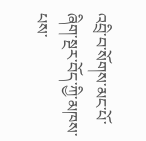འབྲི་བ་སོགས་མང་པོ་ཞིག་སྔར་བོད་ཀྱི་མཁས་པས་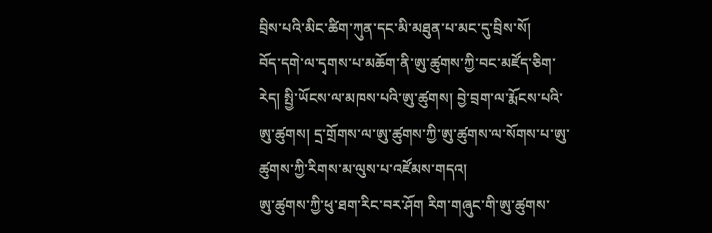བྲིས་པའི་མིང་ཚིག་ཀུན་དང་མི་མཐུན་པ་མང་དུ་བྲིས་སོ།
བོད་དགེ་ལ་དྭགས་པ་མཆོག་ནི་ཨུ་ཚུགས་ཀྱི་བང་མཛོད་ཅིག་རེད། སྤྱི་ཡོངས་ལ་མཁས་པའི་ཨུ་ཚུགས། བྱེ་བྲག་ལ་རྨོངས་པའི་ཨུ་ཚུགས། དྲ་གྲོགས་ལ་ཨུ་ཚུགས་ཀྱི་ཨུ་ཚུགས་ལ་སོགས་པ་ཨུ་ཚུགས་ཀྱི་རིགས་མ་ལུས་པ་འཛོམས་གདའ།
ཨུ་ཚུགས་ཀྱི་ཕུ་ཐག་རིང་བར་ཤོག རིག་གཞུང་གི་ཨུ་ཚུགས་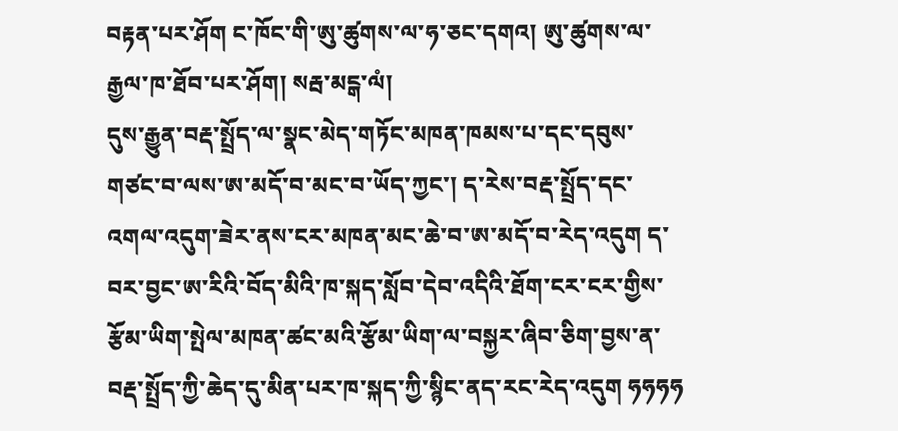བརྟན་པར་ཤོག ང་ཁོང་གི་ཨུ་ཚུགས་ལ་ཧ་ཅང་དགའ། ཨུ་ཚུགས་ལ་རྒྱལ་ཁ་ཐོབ་པར་ཤོག། སརྦ་མངྒ་ལཾ།
དུས་རྒྱུན་བརྡ་སྤྲོད་ལ་སྣང་མེད་གཏོང་མཁན་ཁམས་པ་དང་དབུས་གཙང་བ་ལས་ཨ་མདོ་བ་མང་བ་ཡོད་ཀྱང་། ད་རེས་བརྡ་སྤྲོད་དང་འགལ་འདུག་ཟེར་ནས་ངར་མཁན་མང་ཆེ་བ་ཨ་མདོ་བ་རེད་འདུག ད་བར་བྱང་ཨ་རིའི་བོད་མིའི་ཁ་སྐད་སློབ་དེབ་འདིའི་ཐོག་ངར་ངར་གྱིས་རྩོམ་ཡིག་སྤེལ་མཁན་ཚང་མའི་རྩོམ་ཡིག་ལ་བསྐྱར་ཞིབ་ཅིག་བྱས་ན་བརྡ་སྤྲོད་ཀྱི་ཆེད་དུ་མིན་པར་ཁ་སྐད་ཀྱི་སྙིང་ནད་རང་རེད་འདུག ཧཧཧཧ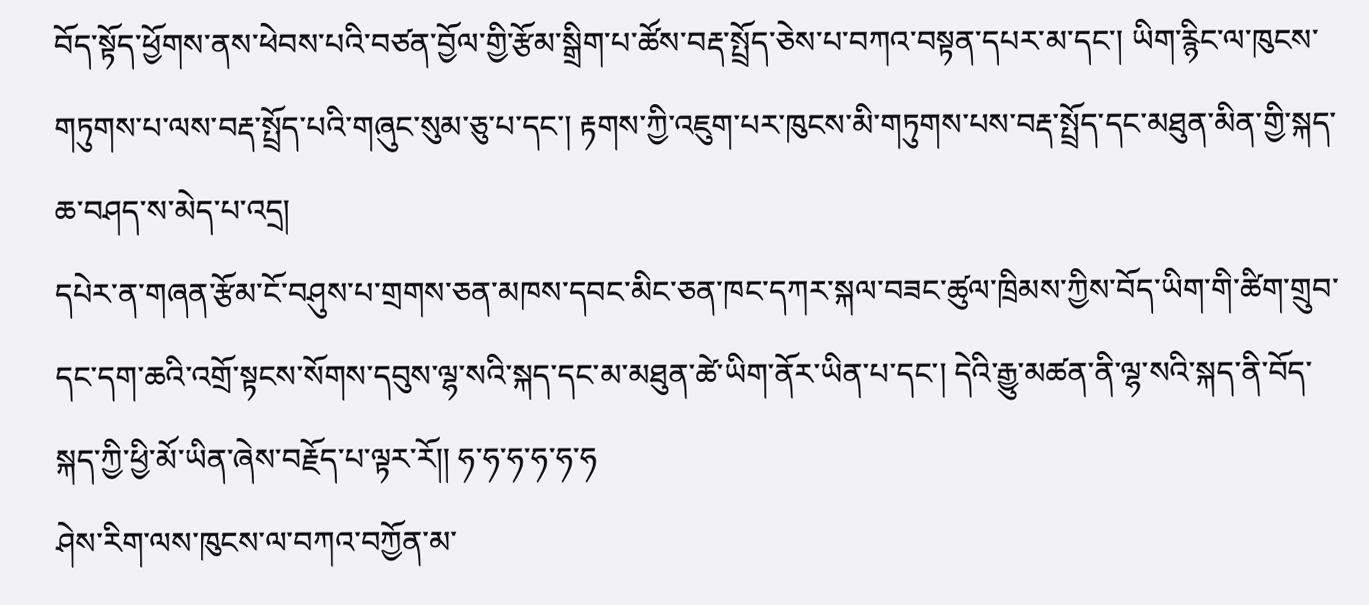བོད་སྟོད་ཕྱོགས་ནས་ཕེབས་པའི་བཙན་བྱོལ་གྱི་རྩོམ་སྒྲིག་པ་ཚོས་བརྡ་སྤྲོད་ཅེས་པ་བཀའ་བསྟན་དཔར་མ་དང་། ཡིག་རྙིང་ལ་ཁུངས་གཏུགས་པ་ལས་བརྡ་སྤྲོད་པའི་གཞུང་སུམ་ཅུ་པ་དང་། རྟགས་ཀྱི་འཇུག་པར་ཁུངས་མི་གཏུགས་པས་བརྡ་སྤྲོད་དང་མཐུན་མིན་གྱི་སྐད་ཆ་བཤད་ས་མེད་པ་འདྲ།
དཔེར་ན་གཞན་རྩོམ་ངོ་བཤུས་པ་གྲགས་ཅན་མཁས་དབང་མིང་ཅན་ཁང་དཀར་སྐལ་བཟང་ཚུལ་ཁྲིམས་ཀྱིས་བོད་ཡིག་གི་ཚིག་གྲུབ་དང་དག་ཆའི་འགྲོ་སྟངས་སོགས་དབུས་ལྷ་སའི་སྐད་དང་མ་མཐུན་ཚེ་ཡིག་ནོར་ཡིན་པ་དང་། དེའི་རྒྱུ་མཚན་ནི་ལྷ་སའི་སྐད་ནི་བོད་སྐད་ཀྱི་ཕྱི་མོ་ཡིན་ཞེས་བརྗོད་པ་ལྟར་རོ།། ཧ་ཧ་ཧ་ཧ་ཧ་ཧ
ཤེས་རིག་ལས་ཁུངས་ལ་བཀའ་བཀྱོན་མ་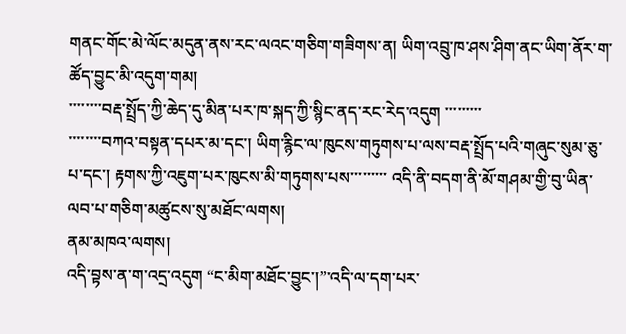གནང་གོང་མེ་ལོང་མདུན་ནས་རང་ལའང་གཅིག་གཟིགས་ན། ཡིག་འབྲུ་ཁ་ཤས་ཤིག་ནང་ཡིག་ནོར་ག་ཚོད་བྱུང་མི་འདུག་གམ།
་་་་་་་་བརྡ་སྤྲོད་ཀྱི་ཆེད་དུ་མིན་པར་ཁ་སྐད་ཀྱི་སྙིང་ནད་རང་རེད་འདུག ་་་་་་་་་
་་་་་་་་བཀའ་བསྟན་དཔར་མ་དང་། ཡིག་རྙིང་ལ་ཁུངས་གཏུགས་པ་ལས་བརྡ་སྤྲོད་པའི་གཞུང་སུམ་ཅུ་པ་དང་། རྟགས་ཀྱི་འཇུག་པར་ཁུངས་མི་གཏུགས་པས་་་་་་་་་ འདི་ནི་བདག་ནི་མོ་གཤམ་གྱི་བུ་ཡིན་ལབ་པ་གཅིག་མཚུངས་སུ་མཐོང་ལགས།
ནམ་མཁའ་ལགས།
འདི་བྟས་ན་ག་འདྲ་འདུག “ང་མིག་མཐོང་བྱུང་།”་འདི་ལ་དག་པར་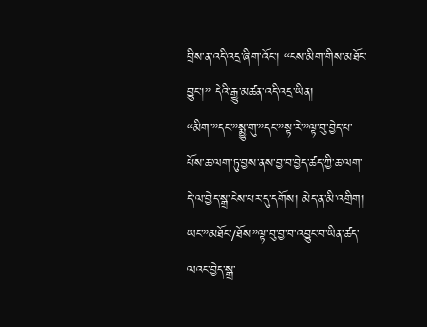བྲིས་ན་འདི་འདྲ་ཞིག་འོང་། “ངས་མིག་གིས་མཐོང་བྱུང་།” དེའི་རྒྱུ་མཚན་འདི་འདྲ་ཡིན། “མིག་”དང་”སྨྱུ་གུ་”དང་”སྟ་རེ་”ལྟ་བུ་བྱེད་པ་པོས་ཆ་ལག་ཏུ་བྱས་ནས་བྱ་བ་བྱེད་ཚད་ཀྱི་ཆ་ལག་དེ་ལ་བྱེད་སྒྲ་ངེས་པར་དུ་དགོས། མེད་ན་མི་འགྲིག། ཡང་”མཐོང་/ཐོས”ལྟ་བུ་བྱ་བ་འབྱུང་བ་ཡིན་ཚད་ལའང་བྱེད་སྒྲ་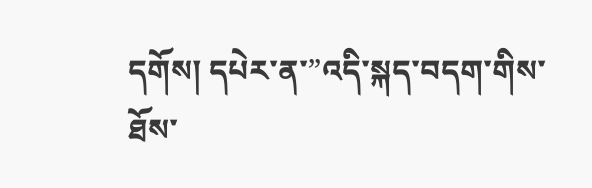དགོས། དཔེར་ན་”འདི་སྐད་བདག་གིས་ཐོས་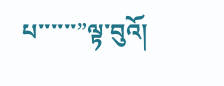པ་་་་་་”ལྟ་བུའོ།